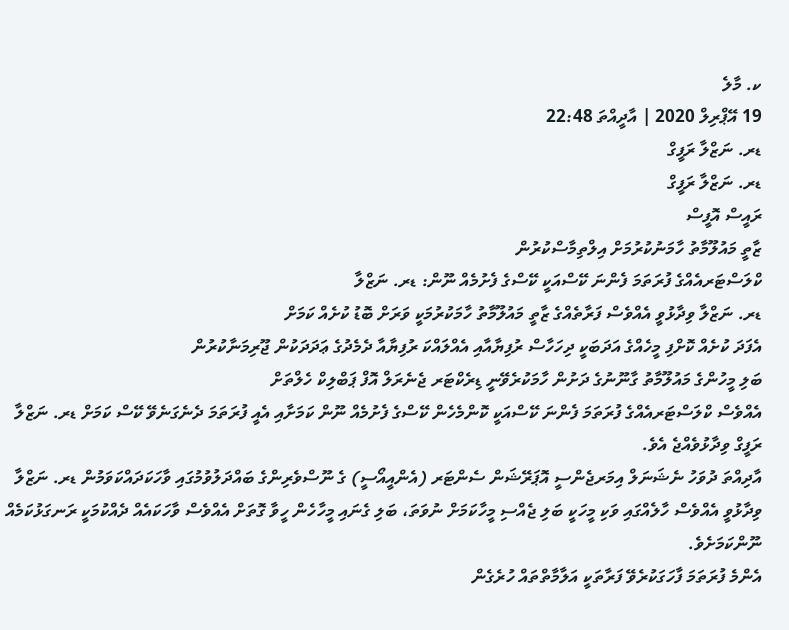ކ. މާލެ
19 އޭޕްރިލް 2020 | އާދީއްތަ 22:48
ޑރ. ނަޒްލާ ރަފީގް
ޑރ. ނަޒްލާ ރަފީގް
ރައީސް އޮފީސް
ޒާތީ މައުލޫމާތު ހާމަނުކުރުމަށް އިލްތިމާސްކުރުން
ކްލަސްޓަރއެއްގެ ފުރަތަމަ ފެންނަ ކޭސްއަކީ ކޭސްގެ ފެށުމެއް ނޫން: ޑރ. ނަޒްލާ
ޑރ. ނަޒްލާ ވިދާޅުވީ އެއްވެސް ފަރާތެއްގެ ޒާތީ މައުލޫމާތު ހާމަކުރުމަކީ ވަރަށް ބޮޑު ކުށެއް ކަމަށް
އެފަދަ ކުށެއް ކޮށްފި މީހެއްގެ އަދަބަކީ ދިހަހާސް ރުފިޔާއާއި އެއްލައްކަ ރުފިޔާއާ ދެމެދުގެ ޢަދަދަކުން ޖޫރިމަނާކުރުން
ބަލި މީހުންގެ މައުލޫމާތު ގާނޫނުގެ ދަށުން ހާމަކުރެވޭނީ ޑިރެކްޓަރ ޖެނެރަލް އޮފް ޕަބްލިކް ހެލްތަށް
އެއްވެސް ކްލަސްޓަރއެއްގެ ފުރަތަމަ ފެންނަ ކޭސްއަކީ ކޮންމެހެން ކޭސްގެ ފެށުމެއް ނޫން ކަމަށާއި އެއީ ފުރަތަމަ ދެނެގަނެވޭ ކޭސް ކަމަށް ޑރ. ނަޒްލާ ރަފީގް ވިދާޅުވެއްޖެ އެވެ.
އާދިއްތަ ދުވަހު ނެޝަނަލް އިމަރޖެންސީ އޮޕަރޭޝަން ސެންޓަރ (އެންއީއޯސީ) ގެ ނޫސްވެރިންގެ ބައްދަލުވުމުގައި ވާހަކަދައްކަވަމުން ޑރ. ނަޒްލާ ވިދާޅުވީ އެއްވެސް ހާލެއްގައި ވަކި މީހަކީ ބަލި ޖެއްސި މީހާކަމަށް ނުވަތަ، ބަލި ގެނައި މީހާހެން ހީވާ ގޮތަށް އެއްވެސް ވާހަކައެއް ދެއްކުމަކީ ރަނގަޅުކަމެއް ނޫންކަމަށެވެ.
އެންމެ ފުރަތަމަ ފާހަގަކުރެވޭ ފަރާތަކީ އަލާމާތްތައް ހުރެގެން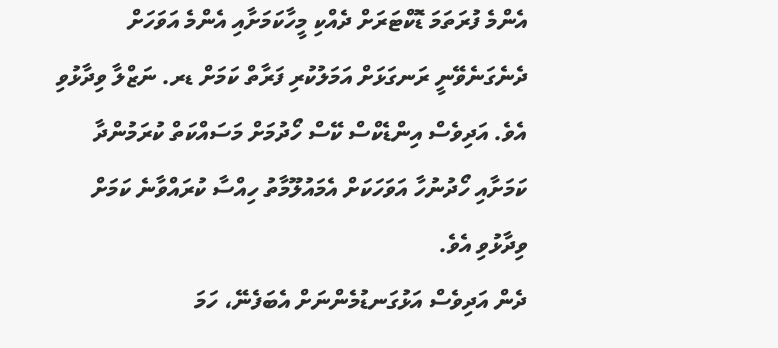އެންމެ ފުރަތަމަ ޑޮކްޓަރަށް ދެއްކި މީހާކަމަށާއި އެންމެ އަވަހަށް ދެނެގަނެވޭނީ ރަނގަޅަށް އަމަލުކުރި ފަރާތް ކަމަށް ޑރ. ނަޒްލާ ވިދާޅުވި އެވެ. އަދިވެސް އިންޑެކްސް ކޭސް ހޯދުމަށް މަސައްކަތް ކުރަމުންދާ ކަމަށާއި ހޯދުނުހާ އަވަހަކަށް އެމައުލޫމާތު ހިއްސާ ކުރައްވާނެ ކަމަށް ވިދާޅުވި އެވެ.
ދެން އަދިވެސް އަޅުގަނޑުމެންނަށް އެބަފެނޭ، ހަމަ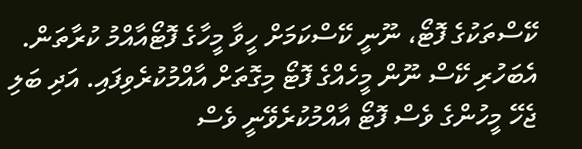ކޭސްތަކުގެ ފޮޓޯ، ނޫނީ ކޭސްކަމަށް ހީވާ މީހާގެ ފޮޓޯއާއްމު ކުރާތަން. އެބަހުރި ކޭސް ނޫން މީހެއްގެ ފޮޓޯ މިގޮތަށް އާއްމުކުރެވިފައި. އަދި ބަލި ޖެހޭ މީހުންގެ ވެސް ފޮޓޯ އާއްމުކުރެވޭނީ ވެސް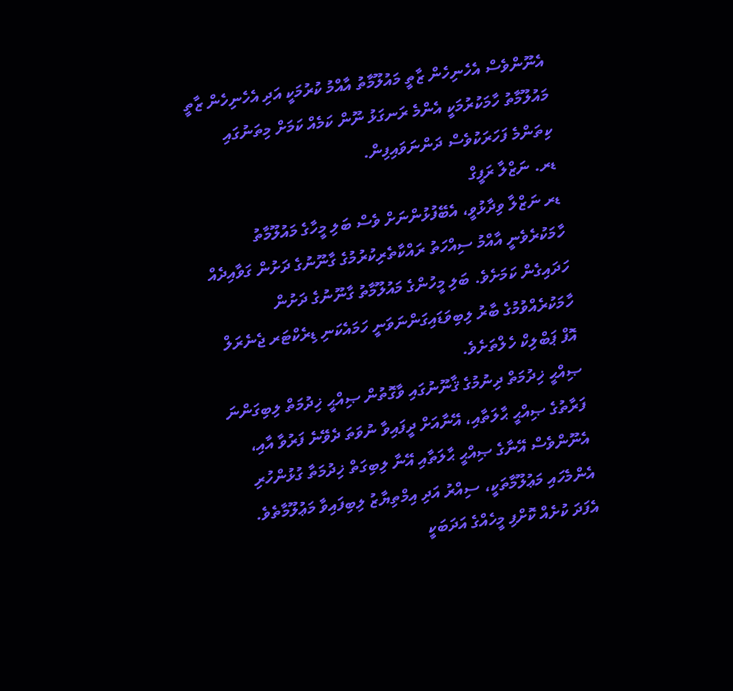އެނޫންވެސް އެހެނިހެން ޒާތީ މައުލޫމާތު އާއްމު ކުރުމަކީ އަދި އެހެނިހެން ޒާތީ މައުލޫމާތު ހާމަކުރުމަކީ އެންމެ ރަނގަޅު ނޫން ކަމެއް ކަމަށް މިތަނުގައި ކިތަންމެ ފަހަރަކުވެސް ދަންނަވައިފިން.
ޑރ. ނަޒްލާ ރަފީގް
ޑރ ނަޒްލާ ވިދާޅުވީ، އެބޭފުޅުންނަށް ވެސް ބަލި މީހާގެ މައުލޫމާތު ހާމަކުރެވެނީ އާއްމު ސިއްހަތު ރައްކާތެރިކުރުމުގެ ގާނޫނުގެ ދަށުން ގަވާއިދެއް ހަދައިގެން ކަމަށެވެ. ބަލި މީހުންގެ މައުލޫމާތު ގާނޫނުގެ ދަށުން ހާމަކުރެއްވުމުގެ ބާރު ލިބިވަޑައިގަންނަވަނީ ހަމައެކަނި ޑިރެކްޓަރ ޖެނެރަލް އޮފް ޕަބްލިކް ހެލްތަށެވެ.
ޞިއްޙީ ޚިދުމަތް ދިނުމުގެ ޤާނޫނުގައި ވާގޮތުން ޞިއްޙީ ޚިދުމަތް ލިބިގަންނަ ފަރާތުގެ ޞިއްޙީ ޙާލަތާއި، އޭނާއަށް ދީފައިވާ ނުވަތަ ދެވޭނެ ފަރުވާ އާއި، އެނޫންވެސް އޭނާގެ ޞިއްޙީ ޙާލަތާއި އޭނާ ލިބިގަތް ޚިދުމަތާ ގުޅުންހުރި އެންމެހައި މަޢުލޫމާތަކީ، ސިއްރު އަދި އިމްތިޔާޒު ލިބިފައިވާ މަޢުލޫމާތެވެ.
އެފަދަ ކުށެއް ކޮށްފި މީހެއްގެ އަދަބަކީ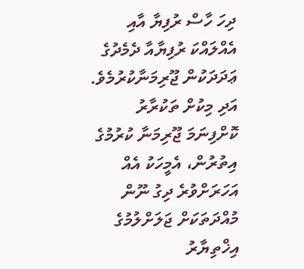ދިހަ ހާސް ރުފިޔާ އާއި އެއްލައްކަ ރުފިޔާއާ ދެމެދުގެ ޢަދަދަކުން ޖޫރިމަނާކުރުމެވެ. އަދި މިކުށް ތަކުރާރު ކޮށްފިނަމަ ޖޫރިމަނާ ކުރުމުގެ އިތުރުން، އެމީހަކު އެއް އަހަރަށްވުރެ ދިގު ނޫން މުއްދަތަކަށް ޖަލަށްލުމުގެ އިޚްތިޔާރު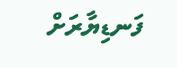ފަނޑިޔާރަށް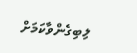ލިބިގެންވާކަމަށް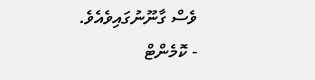ވެސް ގާނޫނުގައިވެއެވެ.
- ކޮމެންޓް